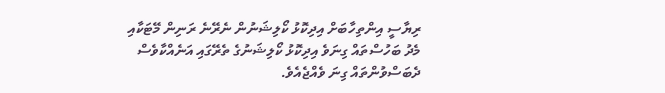ރިޔާސީ އިންތިހާބަށް އިދިކޮޅު ކޯލިޝަނުން ނެރޭނެ ރަނިން މޭޓަކާއި މެދު ބަހުސްތައް ގިނަވެ އިދިކޮޅު ކޯލިޝަނުގެ ތެރޭގައި އަނެއްކާވެސް ދެބަސްވުންތައް ގިނަ ވެއްޖެއެވެ.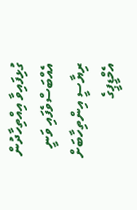ގުޅިފައިވާ އިއްތިހާދުން އެއްބަސްވެފައި ވަނީ ރިޔާސީ އިންތިހާބަށް އެމްޑީޕީގެ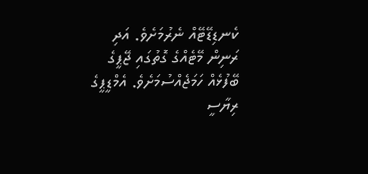ކެނޑިޑޭޓޭއް ނެރުމަށެވެ. އަދި ރަނިން މޭޓެއްގެ ގޮތުގައި ޖޭޕީގެ ބޭފުޅެއް ހަމަޖެއްސުމަށެވެ. އެމްޑީޕީގެ ރިޔާސީ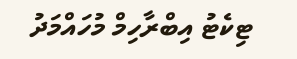ޓިކެޓު އިބްރާހިމް މުހައްމަދު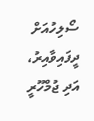ސޯލިހުއަށް ދީފައިވާއިރު، އަދި ޖުމްހޫރީ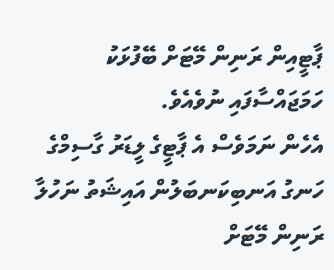ޕާޓީއިން ރަނިން މޭޓަށް ބޭފުޅަކު ހަމަޖައްސާފައި ނުވެއެވެ.
އެހެން ނަމަވެސް އެ ޕާޓީގެ ލީޑަރު ގާސިމްގެ ހަނގު އަނބިކަނބަލުން އައިޝަތު ނަހުލާ ރަނިން މޭޓަށް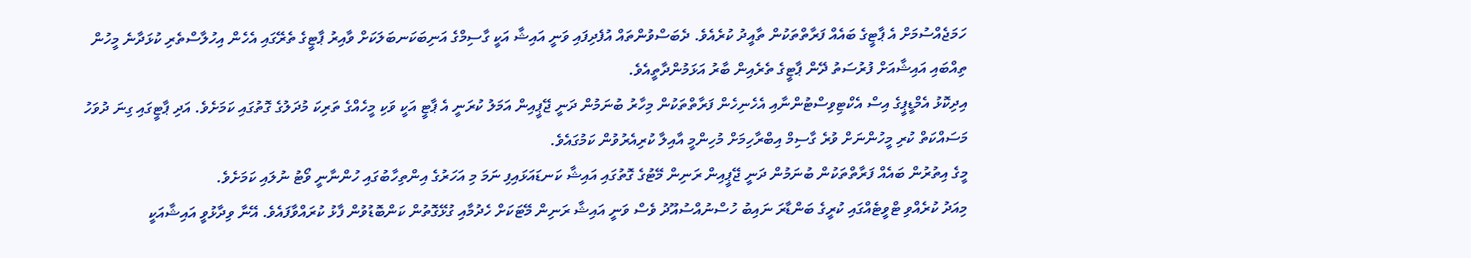ހަމަޖެއްސުމަށް އެ ޕާޓީގެ ބައެއް ފަރާތްތަކުން ތާއީދު ކުރެއެވެ. ދެބަސްވުންތައް އުފެދިފައި ވަނީ އައިޝާ އަކީ ގާސިމްގެ އަނިބަކަނބަލަކަށް ވާއިރު ޕާޓީގެ ތެރޭގައި އެހެން އިހުލާސްތެރި ކުޅަދާނެ މީހުން ތިއްބައި އައިޝާއަށް ފުރުސަތު ދޭން ޕާޓީގެ ތެރެއިން ބާރު އަޅަމުންދާތީއެވެ.
އިދިކޮޅު އެމްޑީޕީގެ އިސް އެކްޓިވިސްޓުންނާއި އެހެނިހެން ފަރާތްތަކުން މިހާރު ބުނަމުން ދަނީ ޖޭޕީއިން އަމަލު ކުރަނީ އެ ޕާޓީ އަކީ ވަކި މީހެއްގެ ތަރިކަ މުދަލުގެ ގޮތުގައި ކަމަށެވެ. އަދި ޕާޓީގައި ގިނަ ދުވަހު މަސައްކަތް ކުރި މީހުންނަށް ވުރެ ގާސިމް އިބްރާހިމަށް މުހިންމީ އާއިލާ ކުރިއެރުވުން ކަމުގައެވެ.
މީގެ އިތުރުން ބައެއް ފަރާތްތަކުން ބުނަމުން ދަނީ ޖޭޕީއިން ރަނިން މޭޓުގެ ގޮތުގައި އައިޝާ ކަނޑައަޅައިފި ނަމަ މި އަހަރުގެ އިންތިހާބުގައި ހުންނާނީ ވޯޓު ނުލައި ކަމަށެވެ.
މިއަދު ކުރެއްވި ޓްވީޓެއްގައި ކުރީގެ ބަންޑާރަ ނައިބު ހުސްނުއްސުއޫދު ވެސް ވަނީ އައިޝާ ރަނިން މޭޓަކަށް ހެދުމާއި ގުޅޭގޮތުން ކަންބޮޑުވުން ފާޅު ކުރައްވާފައެވެ. އޭނާ ވިދާޅުވީ އައިޝާއަކީ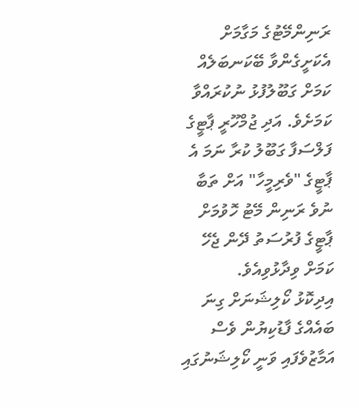ރަނިންމޭޓުގެ މަގާމަށް އެކަށީގެންވާ ބޭކަނބަލެއް ކަމަށް ގަބޫލުފުޅު ނުކުރައްވާ ކަމަށެވެ. އަދި ޖުމްހޫރީ ޕާޓީގެ ފަލްސަފާ ގަބޫލު ކުރާ ނަމަ އެ ޕާޓީގެ "ވެރިމީހާ" އަށް ތަބާ ނުވެ ރަނިން މޭޓު ހޮވުމަށް ޕާޓީގެ ފުރުސަތު ދޭން ޖެހޭ ކަމަށް ވިދާޅުވިއެވެ.
އިދިކޮޅު ކޯލިޝަނަށް ގިނަ ބައެއްގެ ފާޑުކިޔުން ވެސް އަމާޒުވެފައި ވަނީ ކޯލިޝަނުގައި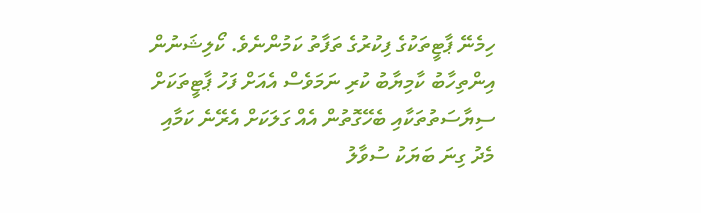ހިމެނޭ ޕާޓީތަކުގެ ފިކުރުގެ ތަފާތު ކަމުންނެވެ. ކޯލިޝަނުން އިންތިހާބު ކާމިޔާބު ކުރި ނަމަވެސް އެއަށް ފަހު ޕާޓީތަކަށް ސިޔާސަތުތަކާއި ބެހޭގޮތުން އެއް ގަލަކަށް އެރޭނެ ކަމާއި މެދު ގިނަ ބަޔަކު ސުވާލު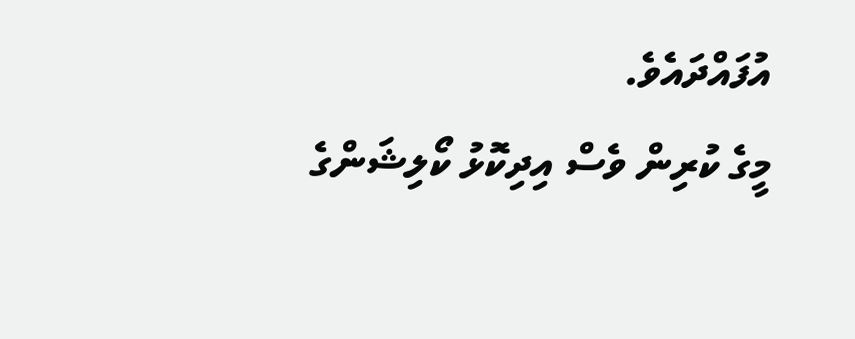އުފައްދައެވެ.
މީގެ ކުރިން ވެސް އިދިކޮޅު ކޯލިޝަންގެ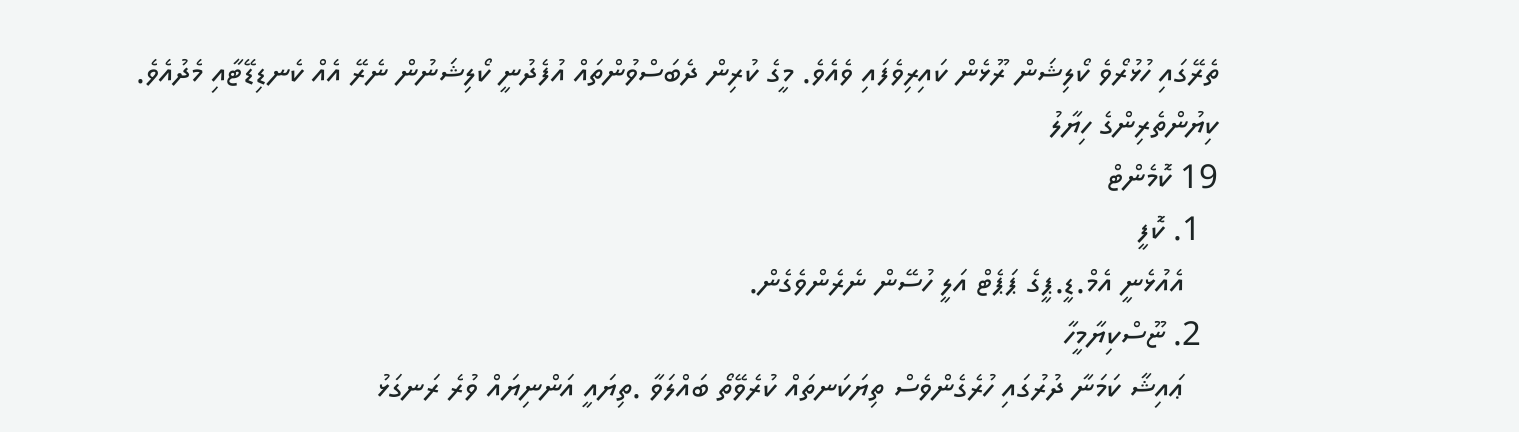ތެރޭގައި ހުޅުރޯވެ ކޯލިޝަން ރޫޅެން ކައިރިވެފައި ވެއެވެ. މީގެ ކުރިން ދެބަސްވުންތައް އުފެދުނީ ކޯލިޝަނުން ނެރޭ އެއް ކެނޑިޑޭޓާއި މެދުއެވެ.
ކިޔުންތެރިންގެ ހިޔާލު
19 ކޮމެންޓް
  1. ކޮފީ
    އެއުޅެނީ އެމް.ޑީ.ޕީގެ ޕަޕެޓް އަލީ ހުސޭން ނެރެންވެގެން.
  2. ޏޫސްކިޔާމީހާ
    ޢައިޝާ ކަމަނާ ދުރުގައި ހުރެގެންވެސް ތިޔަކަނތައް ކުރެވޭތޯ ބައްލަވާ .ތިޔައީ އަންނިޔައް ވުރެ ރަނގަޅު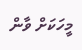މީހަކަށް ވާން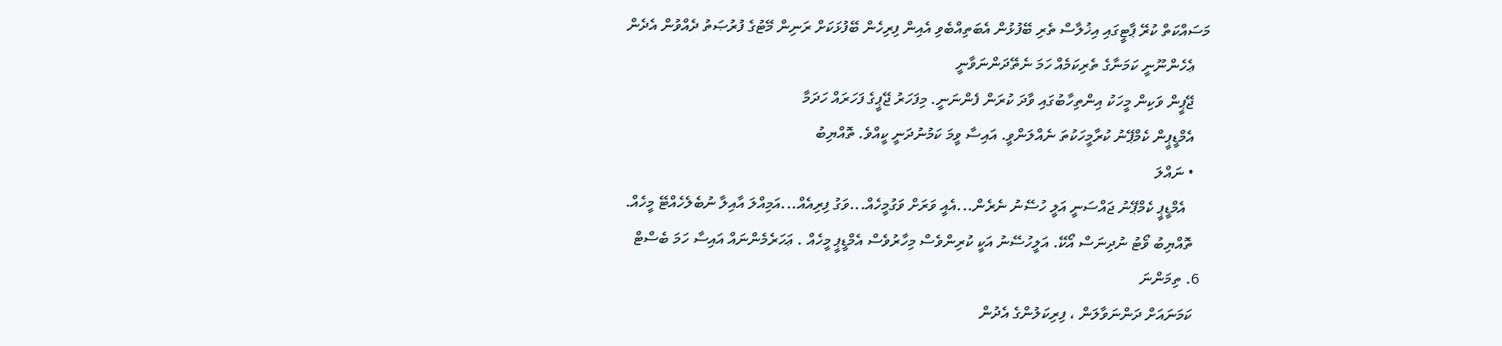މަސައްކަތް ކުރޭ ޕާޓީގައި އިޚުލާސް ތެރި ބޭފުޅުން އެބަތިއްބެވި އެއިން ފިރިހެން ބޭފުޅަކަށް ރަނިން މޭޓުގެ ފުރުޞަތު ދެއްވުން އެދެން
    ޢެހެންނޫނީ ކަމަނާގެ ތެރިކަމެއް ހަމަ ނެތޭދަންނަވާނީ
    ޖޭޕީން ވަކިން މީހަކު އިންތިހާބުގައި ވާދަ ކުރަން ފެންނަނީ. މިފަހަރު ޖޭޕީގެ ފަހަރައް ހަދަމާ
    އެމްޑީޕީން ކެމްޕޭނު ކުރާމީހަކުތަ ނެއްލަންވީ. އައިސާ ވީމަ ކަމުނުދަނީ ކީއްވެ. ތޮއްޔިބު
    • ނައްލަ
      އެމްޑީޕީ ކެމްޕޭނު ޖައްސަނީ އަލީ ހުސޭނު ނެރެން...އެއީ ވަރަށް ވަގުމީހެއް...ވަގު ފިރިއެއް...އަމިއްލަ އާއިލާ ނުބެލެހެއްޓޭ މީހެއް.
    ތޮއްޔިބު ވޯޓު ނުދިނަސް އޯކޭ. އަލީހުސޭނު އަކީ ކުރިންވެސް މިހާރުވެސް އެމްޑީޕީ މީހެއް . ޢަހަރެމެންނައް އައިސާ ހަމަ ބެސްޓް
  6. ތިމަންނަ
    ކަމަނައަށް ދަންނަވާލަން ، ފިރިކަލުންގެ އެދުން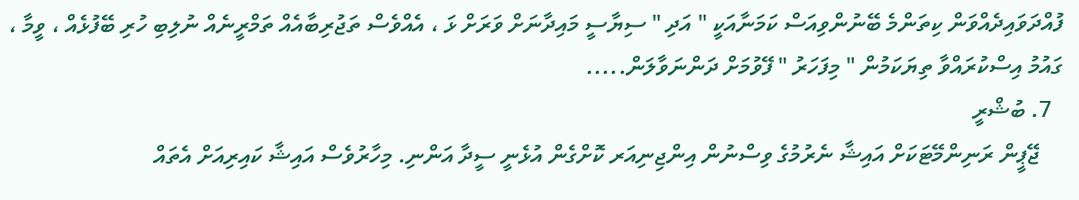ފުއްދަވައިދެއްވަން ކިތަންމެ ބޭނުންވިއަސް ކަމަނާއަކީ " އަދި " ސިޔާސީ މައިދާނަށް ވަރަށް ޅަ ، އެއްވެސް ތަޖުރިބާއެއް ތަމްރީނެއް ނުލިބި ހުރި ބޭފުޅެއް ، ވީމާ ، ގައުމު އިސްކުރައްވާ ތިޔަކަމުން " މިފަހަރު " ފޭވުމަށް ދަންނަވާލަން.....
  7. ބުޝްރީ
    ޖޭޕީން ރަނިންމޭޓަކަށް އައިޝާ ނެރުމުގެ ވިސްނުން އިންޖިނިއަރ ކޮށްގެން އުޅެނީ ސީދާ އަންނި. މިހާރުވެސް އައިޝާ ކައިރިއަށް އެތައް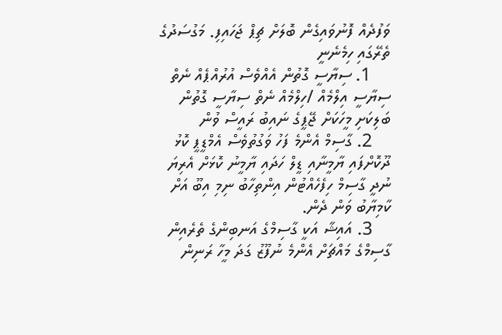ވަފުދެއް ފޮނުވައިގެން ބޮލަށް ޗިޕް ޖަހައިފި. މަގުސަދުގެ ތެރޭގައި ހިމެނެނީ
    1. ސިޔާސީ ގޮތުން އެއްވެސް އުރުއްޕެއް ނެތް ސިޔާސީ އިލްމެއް /ހިލްމެއް ނެތް ސިޔާސީ ގޮތުން ބަލިކަށި މީހަކަށް ޖޭޕީގެ ނައިބު ރައީސް ވުން
    2. ގާސިމް އެންމެ ފަހު ވަގުތުވެސް އެމްޑީޕީ ކޮޅު ދޫކޮށްފައި ޔާމީނާއި ޑީލް ހަދައި ޔާމީނު ކޮޅަށް އެރިޔަ ނުދީ ގާސިމް ހިފެހެއްޓުން އިންތިހާބު ނިމި އިބޫ އަށް ކާމިޔާބު ވަން ދެން.
    3. އައިޝާ އަކީ ގާސިމްގެ އަނބިންގެ ތެރެއިން ގާސިމްގެ މައްޗަށް އެންމެ ނުފޫޒު ގަދަ މީހާ ރަނިން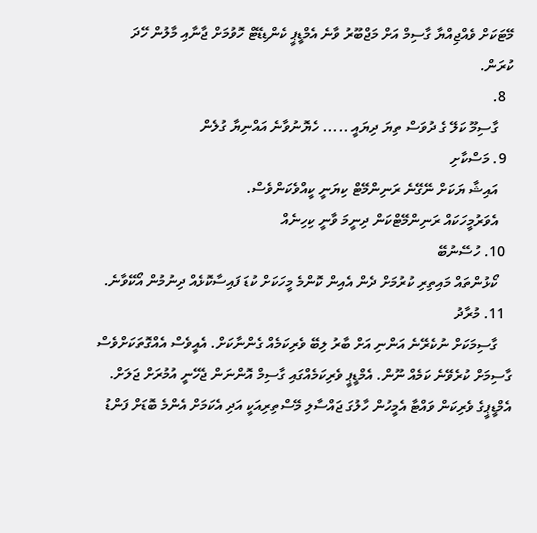މޭޓަކަށް ވެއްޖިއްޔާ ގާސިމް އަށް މަޖްބޫރު ވާނެ އެމްޑީޕީ ކެންޑިޑޭޓް ހޮވުމަށް ޖާނާއި މާލުން ހޭދަ ކުރަން.
  8.
    ގާސިމޫ ކަލޭ ގެ ދުވަސް ތިޔަ ދިޔައީ ..... ހެޔޮނުވާނެ އައްނިޔާ ގުލެން
  9. މަސްކާށި
    އައިޝާ ޔަކަށް ނޭގޭނެ ރަނިންމޭޓް ކިޔަނީ ކީއްވެކަންވެސް.
    އެވަރުމީހަކައް ރަނިންމޭޓްކަން ދިނީމަ ވާނީ ކިހިނެއް
  10. ހުސޭނުބޭ
    ކޯޅުންތައް މައިތިރި ކުރުމަށް ދެން އެއިން ކޮންމެ މީހަކަށް ކުޑަ ފައިސާކޮޅެއް ދިނުމުން އޯކޭވާނެ.
  11. މުރާދު
    ގާސިމަކަށް ނުކެރޭނެ އަންނި އަށް ބާރު ލިބޭ ވެރިކަމެއް ގެންނާކަށް. އެއީވެސް އެއްގޮތަކަށްވެސް ގާސިމަށް ކުރެވޭނެ ކަމެއް ނޫން. އެމްޑީޕީ ވެރިކަމެއްގައި ގާސިމް އޮންނަން ޖެހޭނީ އުމުރަށް ޖަލަށް. އެމްޑީޕީގެ ވެރިކަން ވައްޓާ އެމީހުން ހާލުގަ ޖައްސާލި މޭސްތިރިއަކީ އަދި އެކަމަށް އެންމެ ބޮޑަށް ފަންޑު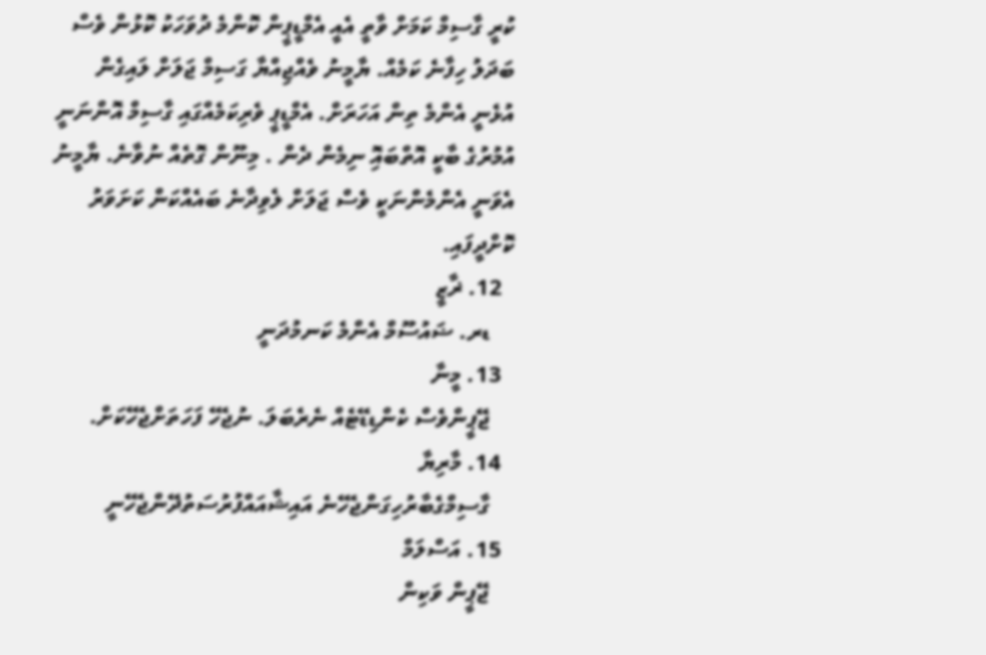ކުރީ ގާސިމް ކަމަށް ވާތީ އެއީ އެމްޑީޕީން ކޮންމެ ދުވަހަކު ކޮޅުން ވެސް ބަދަލު ހިފާނެ ކަމެއް. ޔާމީނު ވެއްޖިއްޔާ ގަސިމް ޖަލަށް ލައިގެން އުޅެނީ އެންމެ ތިން އަހަރަށް. އެމްޑީޕީ ވެރިކަމެއްގައި ގާސިމް އޮންނަނީ އުމުރުގެ ބާކީ އޮތްބައޮި ނިމެން ދެން . މިނޫން ގޮތެއް ނުވާނެ. ޔާމީނު އެވަނީ އެންމެންނަކީ ވެސް ޖަލަށް ލެވިދާނެ ބައެއްކަން ކަށަވަރު ކޮށްދީފައި.
  12. ޜާޒީ
    ޑރ. ޟައުސޫމް އެންމެ ކަނމުދަނީ
  13. މީނާ
    ޖޭޕީންވެސް ކެންޑިޑޭޓެއް ނެރެބަލަ. ނުޖެހޭ ފަހަތަށްޖެހޭކަށް.
  14. މާރިޔާ
    ގާސިމްގެބާރުހިގަންޖެހޭނެ އައިޝާއައްފުރުސަތުދޭންޖެހޭނީ
  15. އަސްލަމް
    ޖޭޕީން ވަކިން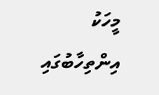މީހަކު އިންތިހާބުގައި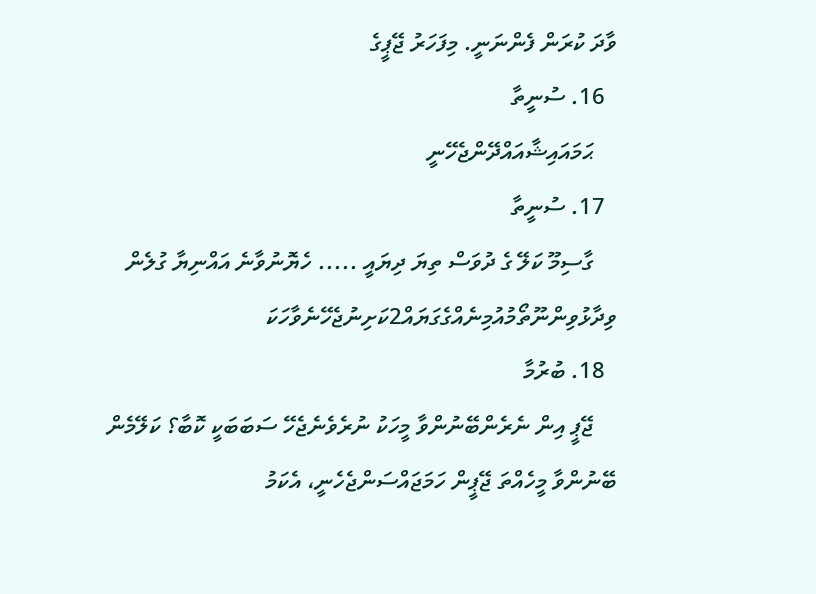ވާދަ ކުރަން ފެންނަނީ. މިފަހަރު ޖޭޕީގެ
  16. ސުނީތާ
    ޙަމައައިޝާއައްދޭންޖެހޭނީ
  17. ސުނީތާ
    ގާސިމޫ ކަލޭ ގެ ދުވަސް ތިޔަ ދިޔައީ ..... ހެޔޮނުވާނެ އައްނިޔާ ގުލެން ވިދާޅުވިންނޫތޯމުއުމިނެއްގެގަޔައް2ކަށިނުޖެހޭނެވާހަކަ
  18. ބުރުމާ
    ޖޭޕީ އިން ނެރެންބޭނުންވާ މީހަކު ނުރެވެނެޖެހޭ ސަބަބަކީ ކޮބާ؟ ކަލޭމެން ބޭނުންވާ މީހެއްތަ ޖޭޕީން ހަމަޖައްސަންޖެހެނީ، އެކަމު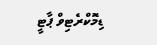ޑިމޮކްރެޓިވް ޕާޓީ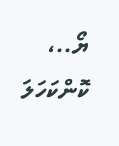ޔޯ..، ކޮންކަހަލަ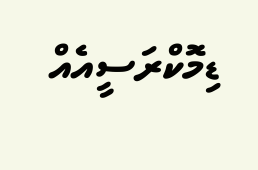ޑިމޮކްރަސީއެއް